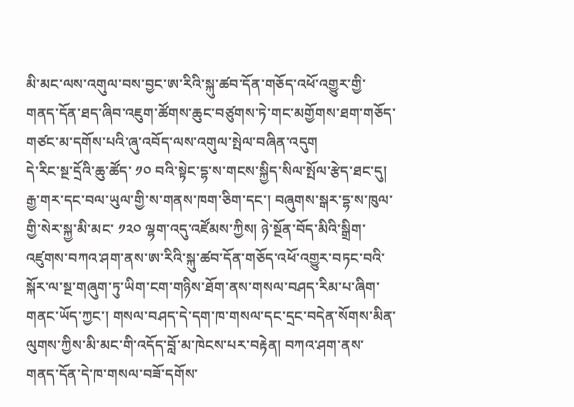མི་མང་ལས་འགུལ་བས་བྱང་ཨ་རིའི་སྐུ་ཚབ་དོན་གཅོད་འཕོ་འགྱུར་གྱི་གནད་དོན་ཐད་ཞིབ་འཇུག་ཚོགས་ཆུང་བཙུགས་ཏེ་གང་མགྱོགས་ཐག་གཅོད་གཙང་མ་དགོས་པའི་ཞུ་འབོད་ལས་འགུལ་སྤེལ་བཞིན་འདུག
དེ་རིང་སྔ་དྲོའི་ཆུ་ཚོད་ ༡༠ བའི་སྟེང་དྷ་ས་གངས་སྐྱིད་སིལ་སྤོལ་རྩེད་ཐང་དུ། རྒྱ་གར་དང་བལ་ཡུལ་གྱི་ས་གནས་ཁག་ཅིག་དང་། བཞུགས་སྒར་དྷ་ས་ཁུལ་གྱི་སེར་སྐྱ་མི་མང་ ༡༢༠ ལྷག་འདུ་འཛོམས་ཀྱིས། ཉེ་སྔོན་བོད་མིའི་སྒྲིག་འཛུགས་བཀའ་ཤག་ནས་ཨ་རིའི་སྐུ་ཚབ་དོན་གཅོད་འཕོ་འགྱུར་བཏང་བའི་སྐོར་ལ་སྔ་གཞུག་ཏུ་ཡིག་ངག་གཉིས་ཐོག་ནས་གསལ་བཤད་རིམ་པ་ཞིག་གནང་ཡོད་ཀྱང་། གསལ་བཤད་དེ་དག་ཁ་གསལ་དང་དྲང་བདེན་སོགས་མིན་ལུགས་ཀྱིས་མི་མང་གི་འདོད་བློ་མ་ཁེངས་པར་བརྟེན། བཀའ་ཤག་ནས་གནད་དོན་དེ་ཁ་གསལ་བཟོ་དགོས་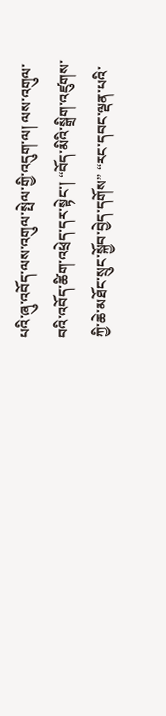པའི་ཞུ་འབོད་ལས་འགུལ་སྤེལ་གྱི་འདུག་ལ། ལས་འགུལ་བའི་འབོད་ཚིག་འཕྲེད་དར་སྟེང་། “བོད་མིའི་སྒྲིག་འཛུགས་ཀྱི་ཆེ་མཐོང་སྲུང་སྐྱོབ་བྱེད་དགོས” “རང་དབང་ལྡན་པའི་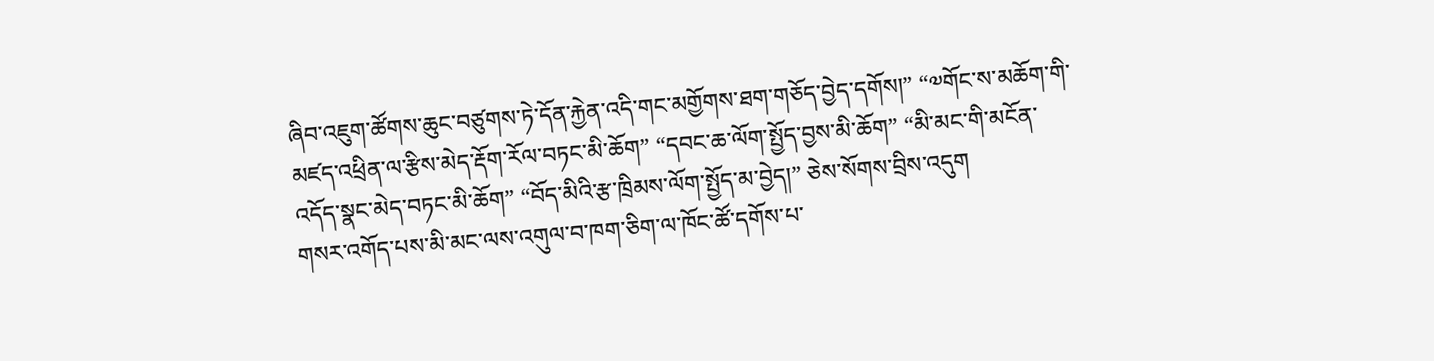ཞིབ་འཇུག་ཚོགས་ཆུང་བཙུགས་ཏེ་དོན་རྐྱེན་འདི་གང་མགྱོགས་ཐག་གཅོད་བྱེད་དགོས།” “༧གོང་ས་མཆོག་གི་མཛད་འཕྲིན་ལ་རྩིས་མེད་རྡོག་རོལ་བཏང་མི་ཆོག” “དབང་ཆ་ལོག་སྤྱོད་བྱས་མི་ཆོག” “མི་མང་གི་མངོན་འདོད་སྣང་མེད་བཏང་མི་ཆོག” “བོད་མིའི་རྩ་ཁྲིམས་ལོག་སྤྱོད་མ་བྱེད།” ཅེས་སོགས་བྲིས་འདུག
གསར་འགོད་པས་མི་མང་ལས་འགུལ་བ་ཁག་ཅིག་ལ་ཁོང་ཚོ་དགོས་པ་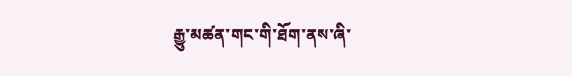རྒྱུ་མཚན་གང་གི་ཐོག་ནས་ཞི་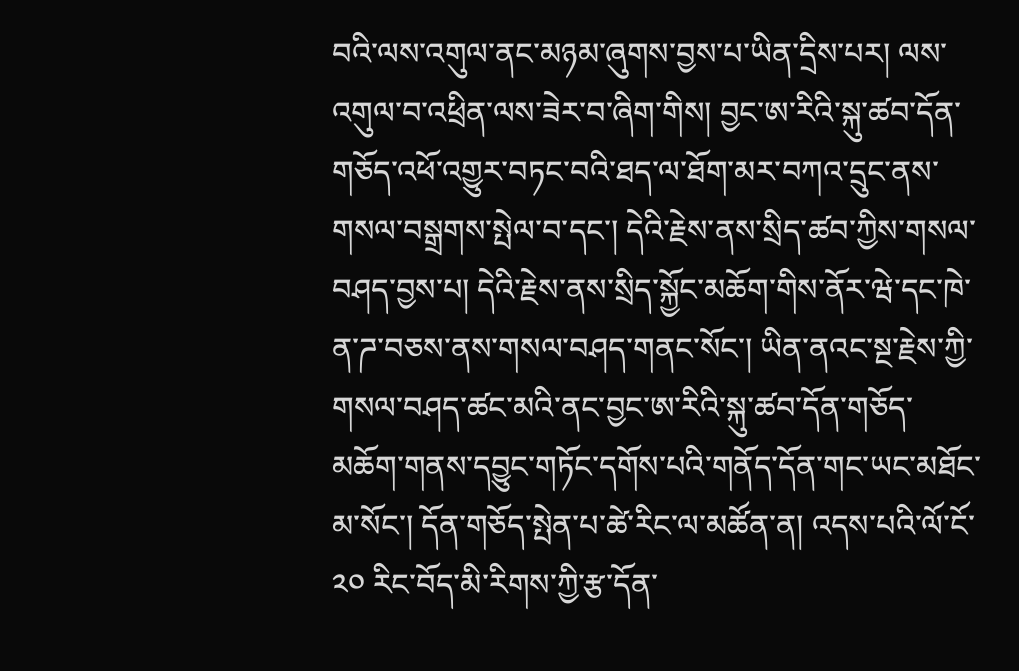བའི་ལས་འགུལ་ནང་མཉམ་ཞུགས་བྱས་པ་ཡིན་དྲིས་པར། ལས་འགུལ་བ་འཕྲིན་ལས་ཟེར་བ་ཞིག་གིས། བྱང་ཨ་རིའི་སྐུ་ཚབ་དོན་གཅོད་འཕོ་འགྱུར་བཏང་བའི་ཐད་ལ་ཐོག་མར་བཀའ་དྲུང་ནས་གསལ་བསྒྲགས་སྤེལ་བ་དང་། དེའི་རྗེས་ནས་སྲིད་ཚབ་ཀྱིས་གསལ་བཤད་བྱས་པ། དེའི་རྗེས་ནས་སྲིད་སྐྱོང་མཆོག་གིས་ནོར་ཝེ་དང་ཁེ་ན་ཌ་བཅས་ནས་གསལ་བཤད་གནང་སོང་། ཡིན་ནའང་སྔ་རྗེས་ཀྱི་གསལ་བཤད་ཚང་མའི་ནང་བྱང་ཨ་རིའི་སྐུ་ཚབ་དོན་གཅོད་མཆོག་གནས་དབྱུང་གཏོང་དགོས་པའི་གནོད་དོན་གང་ཡང་མཐོང་མ་སོང་། དོན་གཅོད་སྤེན་པ་ཚེ་རིང་ལ་མཚོན་ན། འདས་པའི་ལོ་ངོ་ ༢༠ རིང་བོད་མི་རིགས་ཀྱི་རྩ་དོན་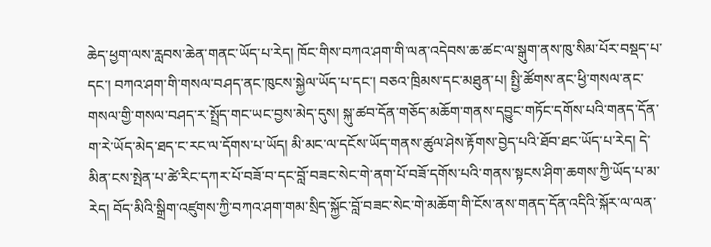ཆེད་ཕྱག་ལས་རླབས་ཆེན་གནང་ཡོད་པ་རེད། ཁོང་གིས་བཀའ་ཤག་གི་ལན་འདེབས་ཆ་ཚང་ལ་སྒུག་ནས་ཁུ་སིམ་པོར་བསྡད་པ་དང་། བཀའ་ཤག་གི་གསལ་བཤད་ནང་ཁུངས་སྐྱེལ་ཡོད་པ་དང་། བཅའ་ཁྲིམས་དང་མཐུན་པ། སྤྱི་ཚོགས་ནང་ཕྱི་གསལ་ནང་གསལ་གྱི་གསལ་བཤད་ར་སྤྲོད་གང་ཡང་བྱས་མེད་དུས། སྐུ་ཚབ་དོན་གཅོད་མཆོག་གནས་དབྱུང་གཏོང་དགོས་པའི་གནད་དོན་ག་རེ་ཡོད་མེད་ཐད་ང་རང་ལ་དོགས་པ་ཡོད། མི་མང་ལ་དངོས་ཡོད་གནས་ཚུལ་ཤེས་རྟོགས་བྱེད་པའི་ཐོབ་ཐང་ཡོད་པ་རེད། དེ་མིན་ངས་སྤེན་པ་ཚེ་རིང་དཀར་པོ་བཟོ་བ་དང་བློ་བཟང་སེང་གེ་ནག་པོ་བཟོ་དགོས་པའི་གནས་སྟངས་ཤིག་ཆགས་ཀྱི་ཡོད་པ་མ་རེད། བོད་མིའི་སྒྲིག་འཛུགས་ཀྱི་བཀའ་ཤག་གམ་སྲིད་སྐྱོང་བློ་བཟང་སེང་གེ་མཆོག་གི་ངོས་ནས་གནད་དོན་འདིའི་སྐོར་ལ་ལན་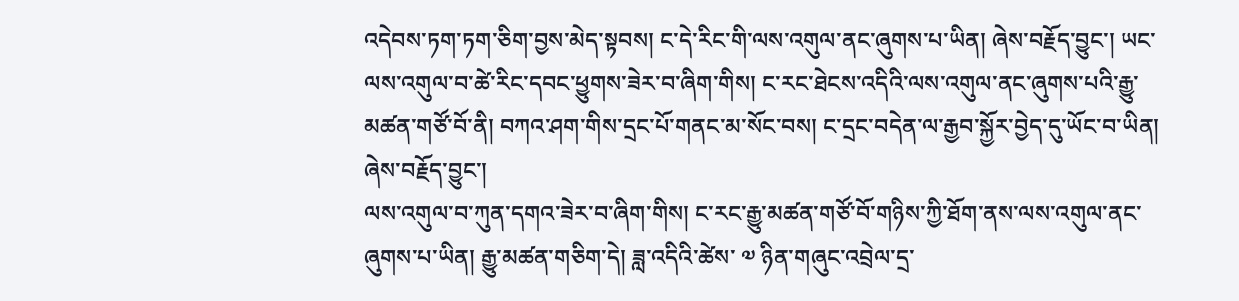འདེབས་ཏག་ཏག་ཅིག་བྱས་མེད་སྟབས། ང་དེ་རིང་གི་ལས་འགུལ་ནང་ཞུགས་པ་ཡིན། ཞེས་བརྗོད་བྱུང་། ཡང་ལས་འགུལ་བ་ཚེ་རིང་དབང་ཕྱུགས་ཟེར་བ་ཞིག་གིས། ང་རང་ཐེངས་འདིའི་ལས་འགུལ་ནང་ཞུགས་པའི་རྒྱུ་མཚན་གཙོ་བོ་ནི། བཀའ་ཤག་གིས་དྲང་པོ་གནང་མ་སོང་བས། ང་དྲང་བདེན་ལ་རྒྱབ་སྐྱོར་བྱེད་དུ་ཡོང་བ་ཡིན། ཞེས་བརྗོད་བྱུང་།
ལས་འགུལ་བ་ཀུན་དགའ་ཟེར་བ་ཞིག་གིས། ང་རང་རྒྱུ་མཚན་གཙོ་བོ་གཉིས་ཀྱི་ཐོག་ནས་ལས་འགུལ་ནང་ཞུགས་པ་ཡིན། རྒྱུ་མཚན་གཅིག་དེ། ཟླ་འདིའི་ཚེས་ ༧ ཉིན་གཞུང་འབྲེལ་དྲ་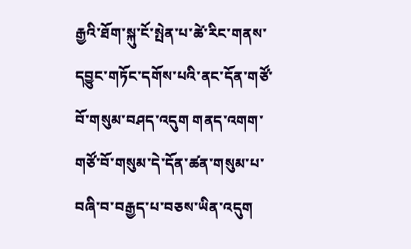རྒྱའི་ཐོག་སྐུ་ངོ་སྤེན་པ་ཚེ་རིང་གནས་དབྱུང་གཏོང་དགོས་པའི་ནང་དོན་གཙོ་བོ་གསུམ་བཤད་འདུག གནད་འགག་གཙོ་བོ་གསུམ་དེ་དོན་ཚན་གསུམ་པ་བཞི་བ་བརྒྱད་པ་བཅས་ཡིན་འདུག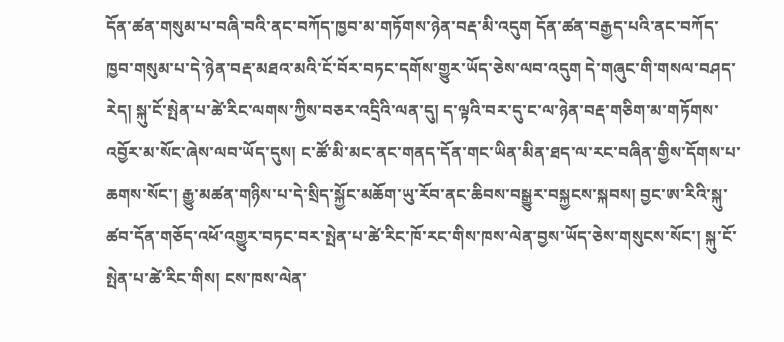དོན་ཚན་གསུམ་པ་བཞི་བའི་ནང་བཀོད་ཁྱབ་མ་གཏོགས་ཉེན་བརྡ་མི་འདུག དོན་ཚན་བརྒྱད་པའི་ནང་བཀོད་ཁྱབ་གསུམ་པ་དེ་ཉེན་བརྡ་མཐའ་མའི་ངོ་བོར་བཏང་དགོས་གྱུར་ཡོད་ཅེས་ལབ་འདུག དེ་གཞུང་གི་གསལ་བཤད་རེད། སྐུ་ངོ་སྤེན་པ་ཚེ་རིང་ལགས་ཀྱིས་བཅར་འདྲིའི་ལན་དུ། ད་ལྟའི་བར་དུ་ང་ལ་ཉེན་བརྡ་གཅིག་མ་གཏོགས་འབྱོར་མ་སོང་ཞེས་ལབ་ཡོད་དུས། ང་ཚོ་མི་མང་ནང་གནད་དོན་གང་ཡིན་མིན་ཐད་ལ་རང་བཞིན་གྱིས་དོགས་པ་ཆགས་སོང་། རྒྱུ་མཚན་གཉིས་པ་དེ་སྲིད་སྐྱོང་མཆོག་ཡུ་རོབ་ནང་ཆིབས་བསྒྱུར་བསྐྱངས་སྐབས། བྱང་ཨ་རིའི་སྐུ་ཚབ་དོན་གཅོད་འཕོ་འགྱུར་བཏང་བར་སྤེན་པ་ཚེ་རིང་ཁོ་རང་གིས་ཁས་ལེན་བྱས་ཡོད་ཅེས་གསུངས་སོང་། སྐུ་ངོ་སྤེན་པ་ཚེ་རིང་གིས། ངས་ཁས་ལེན་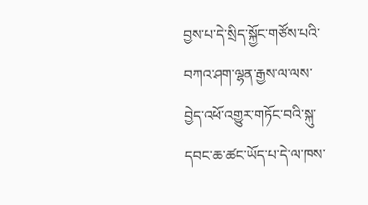བྱས་པ་དེ་སྲིད་སྐྱོང་གཙོས་པའི་བཀའ་ཤག་ལྷན་རྒྱས་ལ་ལས་བྱེད་འཕོ་འགྱུར་གཏོང་བའི་སྐུ་དབང་ཆ་ཚང་ཡོད་པ་དེ་ལ་ཁས་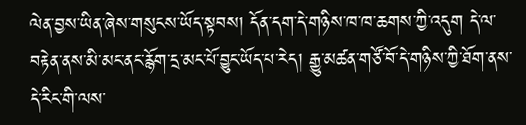ལེན་བྱས་ཡིན་ཞེས་གསུངས་ཡོད་སྟབས། དོན་དག་དེ་གཉིས་ཁ་ཁ་ཆགས་ཀྱི་འདུག དེ་ལ་བརྟེན་ནས་མི་མང་ནང་རྙོག་དྲ་མང་པོ་བྱུང་ཡོད་པ་རེད། རྒྱུ་མཚན་གཙོ་བོ་དེ་གཉིས་ཀྱི་ཐོག་ནས་དེ་རིང་གི་ལས་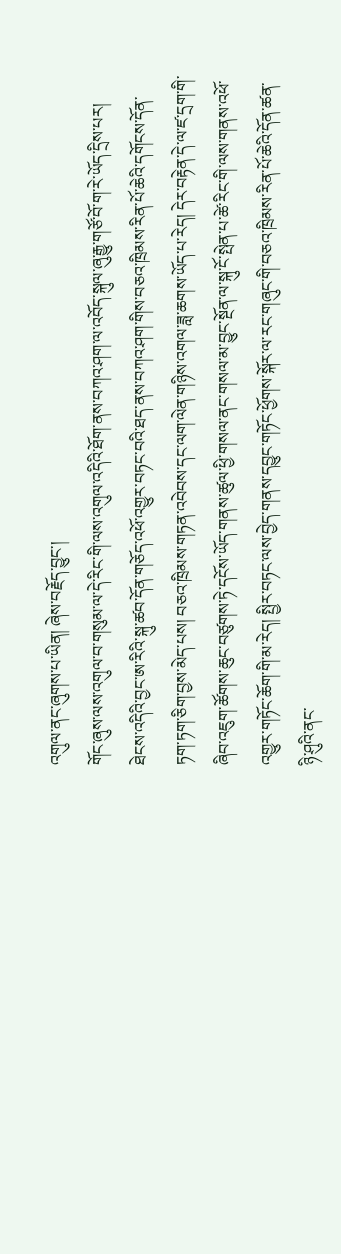འགུལ་ནང་ཞུགས་པ་ཡིན། ཞེས་བརྗོད་བྱུང་།
གོང་ཞུས་ལས་འགུལ་བ་གསུམ་ལ་དེ་རིང་གི་ལས་འགུལ་འདིའི་ཐོག་ནས་བཀའ་ཤག་ལ་འབོད་སྐུལ་ཞུ་རྒྱུ་གཙོ་བོ་ག་རེ་ཡོད་དྲིས་པར། ཐེངས་འདིའི་བྱང་ཨ་རིའི་སྐུ་ཚབ་དོན་གཅོད་འཕོ་འགྱུར་བཏང་བའི་ཐད་ནས་བཀའ་ཤག་གིས་བཅའ་ཁྲིམས་རིན་པོ་ཆེའི་དགོངས་དོན་ཏག་ཏག་ཅིག་བྱས་མེད་པས། བཅའ་ཁྲིམས་གཏན་འབེབས་དང་ལག་ལེན་གཉིས་འགལ་ཟླ་ཆགས་ཡོད་པ་རེད། དེར་བརྟེན་དེ་ལ་ཛ་དྲག་གི་ཞིབ་འཇུག་ཚོགས་ཆུང་བཙུགས་ཏེ་དངོས་ཡོད་གནས་ཚུལ་ཕྱི་གསལ་ནང་གསལ་མ་བྱུང་སྔོན་ལ་སྐུ་ངོ་སྤེན་པ་ཚེ་རིང་གི་ལས་གནས་འཕོ་འགྱུར་གཏོང་ཆོག་གི་མ་རེད། སྤྱིར་བཏང་ལས་བྱེད་གནས་དབྱུང་གཏོང་ཕྱོགས་སྐོར་ལ་རང་གཞུང་གི་བཅའ་ཁྲིམས་རིན་པོ་ཆེའི་དོན་ཚན་ཉི་ཤུའི་ནང་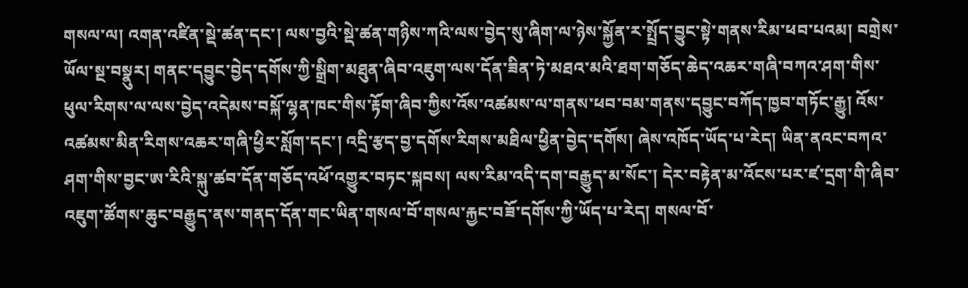གསལ་ལ། འགན་འཛིན་སྡེ་ཚན་དང་། ལས་བྱའི་སྡེ་ཚན་གཉིས་ཀའི་ལས་བྱེད་སུ་ཞིག་ལ་ཉེས་སྐྱོན་ར་སྤྲོད་བྱུང་སྟེ་གནས་རིམ་ཕབ་པའམ། བགྲེས་ཡོལ་སྔ་བསྣུར། གནང་དབྱུང་བྱེད་དགོས་ཀྱི་སྒྲིག་མཐུན་ཞིབ་འཇུག་ལས་དོན་ཟིན་ཏེ་མཐའ་མའི་ཐག་གཅོད་ཆེད་འཆར་གཞི་བཀའ་ཤག་གིས་ཕུལ་རིགས་ལ་ལས་བྱེད་འདེམས་བསྐོ་ལྷན་ཁང་གིས་རྟོག་ཞིབ་ཀྱིས་འོས་འཚམས་ལ་གནས་ཕབ་བམ་གནས་དབྱུང་བཀོད་ཁྱབ་གཏོང་རྒྱུ། འོས་འཚམས་མིན་རིགས་འཆར་གཞི་ཕྱིར་སློག་དང་། འདྲི་རྩད་བྱ་དགོས་རིགས་མཐིལ་ཕྱིན་བྱེད་དགོས། ཞེས་འཁོད་ཡོད་པ་རེད། ཡིན་ནའང་བཀའ་ཤག་གིས་བྱང་ཨ་རིའི་སྐུ་ཚབ་དོན་གཅོད་འཕོ་འགྱུར་བཏང་སྐབས། ལས་རིམ་འདི་དག་བརྒྱུད་མ་སོང་། དེར་བརྟེན་མ་འོངས་པར་ཛ་དྲག་གི་ཞིབ་འཇུག་ཚོགས་ཆུང་བརྒྱུད་ནས་གནད་དོན་གང་ཡིན་གསལ་བོ་གསལ་རྐྱང་བཟོ་དགོས་ཀྱི་ཡོད་པ་རེད། གསལ་བོ་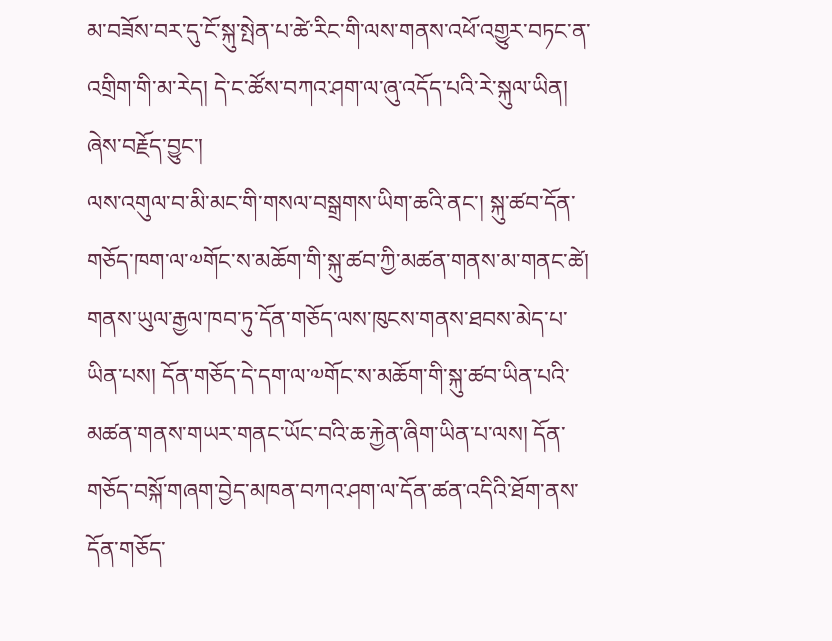མ་བཟོས་བར་དུ་ངོ་སྐུ་སྤེན་པ་ཚེ་རིང་གི་ལས་གནས་འཕོ་འགྱུར་བཏང་ན་འགྲིག་གི་མ་རེད། དེ་ང་ཚོས་བཀའ་ཤག་ལ་ཞུ་འདོད་པའི་རེ་སྐུལ་ཡིན། ཞེས་བརྗོད་བྱུང་།
ལས་འགུལ་བ་མི་མང་གི་གསལ་བསྒྲགས་ཡིག་ཆའི་ནང་། སྐུ་ཚབ་དོན་གཅོད་ཁག་ལ་༧གོང་ས་མཆོག་གི་སྐུ་ཚབ་ཀྱི་མཚན་གནས་མ་གནང་ཚེ། གནས་ཡུལ་རྒྱལ་ཁབ་ཏུ་དོན་གཅོད་ལས་ཁུངས་གནས་ཐབས་མེད་པ་ཡིན་པས། དོན་གཅོད་དེ་དག་ལ་༧གོང་ས་མཆོག་གི་སྐུ་ཚབ་ཡིན་པའི་མཚན་གནས་གཡར་གནང་ཡོང་བའི་ཆ་རྐྱེན་ཞིག་ཡིན་པ་ལས། དོན་གཅོད་བསྐོ་གཞག་བྱེད་མཁན་བཀའ་ཤག་ལ་དོན་ཚན་འདིའི་ཐོག་ནས་དོན་གཅོད་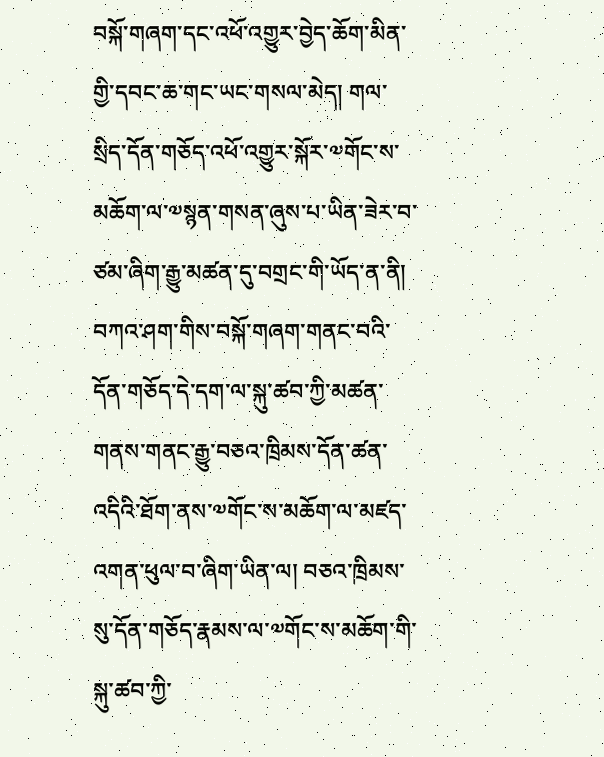བསྐོ་གཞག་དང་འཕོ་འགྱུར་བྱེད་ཆོག་མིན་གྱི་དབང་ཆ་གང་ཡང་གསལ་མེད། གལ་སྲིད་དོན་གཅོད་འཕོ་འགྱུར་སྐོར་༧གོང་ས་མཆོག་ལ་༧སྙན་གསན་ཞུས་པ་ཡིན་ཟེར་བ་ཙམ་ཞིག་རྒྱུ་མཚན་དུ་བགྲང་གི་ཡོད་ན་ནི། བཀའ་ཤག་གིས་བསྐོ་གཞག་གནང་བའི་དོན་གཅོད་དེ་དག་ལ་སྐུ་ཚབ་ཀྱི་མཚན་གནས་གནང་རྒྱུ་བཅའ་ཁྲིམས་དོན་ཚན་འདིའི་ཐོག་ནས་༧གོང་ས་མཆོག་ལ་མཛད་འགན་ཕུལ་བ་ཞིག་ཡིན་ལ། བཅའ་ཁྲིམས་སུ་དོན་གཅོད་རྣམས་ལ་༧གོང་ས་མཆོག་གི་སྐུ་ཚབ་ཀྱི་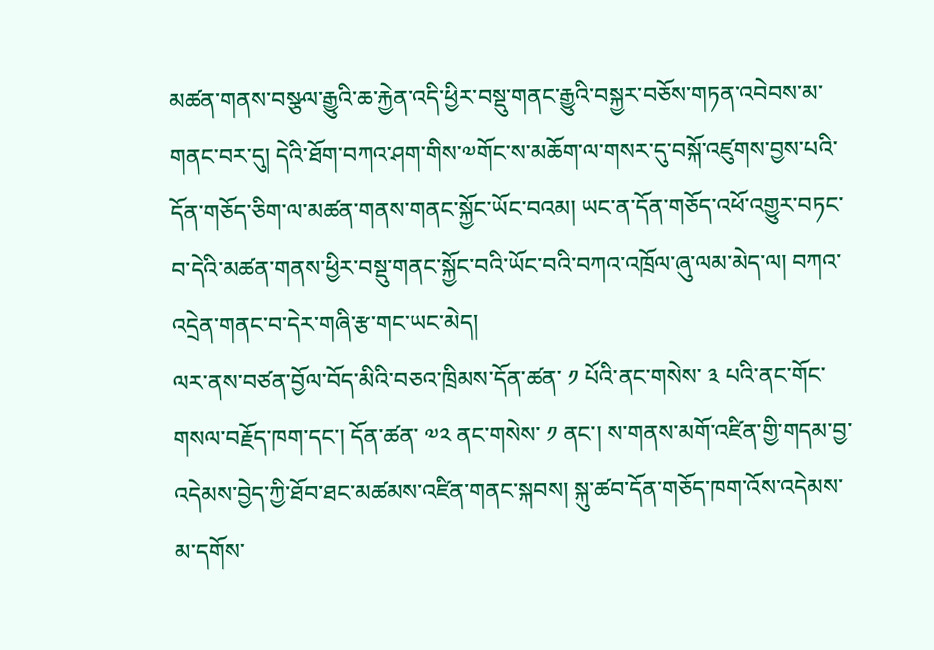མཚན་གནས་བསྩལ་རྒྱུའི་ཆ་རྐྱེན་འདི་ཕྱིར་བསྡུ་གནང་རྒྱུའི་བསྐྱར་བཅོས་གཏན་འབེབས་མ་གནང་བར་དུ། དེའི་ཐོག་བཀའ་ཤག་གིས་༧གོང་ས་མཆོག་ལ་གསར་དུ་བསྐོ་འཛུགས་བྱས་པའི་དོན་གཅོད་ཅིག་ལ་མཚན་གནས་གནང་སྐྱོང་ཡོང་བའམ། ཡང་ན་དོན་གཅོད་འཕོ་འགྱུར་བཏང་བ་དེའི་མཚན་གནས་ཕྱིར་བསྡུ་གནང་སྐྱོང་བའི་ཡོང་བའི་བཀའ་འཁྲོལ་ཞུ་ལམ་མེད་ལ། བཀའ་འདྲེན་གནང་བ་དེར་གཞི་རྩ་གང་ཡང་མེད།
ལར་ནས་བཙན་བྱོལ་བོད་མིའི་བཅའ་ཁྲིམས་དོན་ཚན་ ༡ པོའི་ནང་གསེས་ ༣ པའི་ནང་གོང་གསལ་བརྗོད་ཁག་དང་། དོན་ཚན་ ༧༢ ནང་གསེས་ ༡ ནང་། ས་གནས་མགོ་འཛིན་གྱི་གདམ་བྱ་འདེམས་བྱེད་ཀྱི་ཐོབ་ཐང་མཚམས་འཛིན་གནང་སྐབས། སྐུ་ཚབ་དོན་གཅོད་ཁག་འོས་འདེམས་མ་དགོས་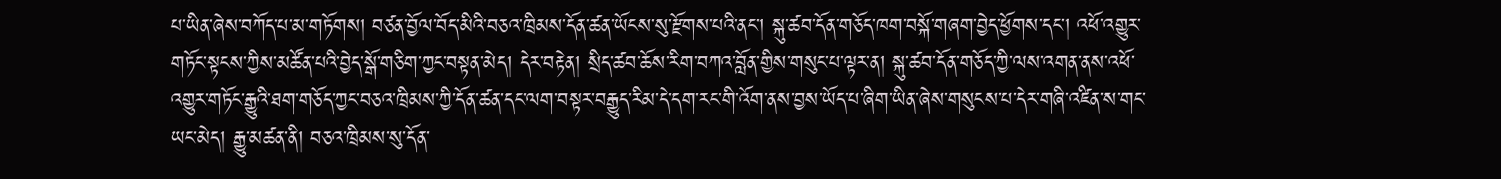པ་ཡིན་ཞེས་བཀོད་པ་མ་གཏོགས། བཙན་བྱོལ་བོད་མིའི་བཅའ་ཁྲིམས་དོན་ཚན་ཡོངས་སུ་རྫོགས་པའི་ནང་། སྐུ་ཚབ་དོན་གཅོད་ཁག་བསྐོ་གཞག་བྱེད་ཕྱོགས་དང་། འཕོ་འགྱུར་གཏོང་སྟངས་ཀྱིས་མཚོན་པའི་བྱེད་སྒོ་གཅིག་ཀྱང་བསྟན་མེད། དེར་བརྟེན། སྲིད་ཚབ་ཆོས་རིག་བཀའ་བློན་གྱིས་གསུང་པ་ལྟར་ན། སྐུ་ཚབ་དོན་གཅོད་ཀྱི་ལས་འགན་ནས་འཕོ་འགྱུར་གཏོང་རྒྱུའི་ཐག་གཅོད་ཀྱང་བཅའ་ཁྲིམས་ཀྱི་དོན་ཚན་དང་ལག་བསྟར་བརྒྱུད་རིམ་དེ་དག་རང་གི་འོག་ནས་བྱས་ཡོད་པ་ཞིག་ཡིན་ཞེས་གསུངས་པ་དེར་གཞི་འཛིན་ས་གང་ཡང་མེད། རྒྱུ་མཚན་ནི། བཅའ་ཁྲིམས་སུ་དོན་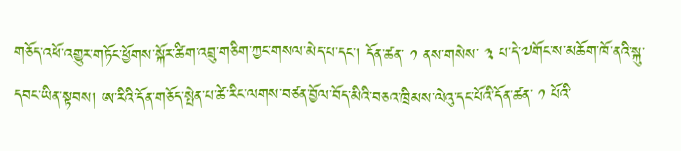གཅོད་འཕོ་འགྱུར་གཏོང་ཕྱོགས་སྐོར་ཚིག་འབྲུ་གཅིག་ཀྱང་གསལ་མེད་པ་དང་། དོན་ཚན་ ༡ ནས་གསེས་ ༣ པ་དེ་༧གོང་ས་མཆོག་ཁོ་ནའི་སྐུ་དབང་ཡིན་སྟབས། ཨ་རིའི་དོན་གཅོད་སྤེན་པ་ཚེ་རིང་ལགས་བཙན་བྱོལ་བོད་མིའི་བཅའ་ཁྲིམས་ལེའུ་དང་པོའི་དོན་ཚན་ ༡ པོའི་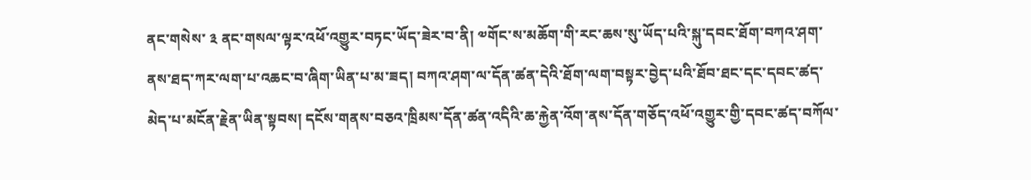ནང་གསེས་ ༣ ནང་གསལ་ལྟར་འཕོ་འགྱུར་བཏང་ཡོད་ཟེར་བ་ནི། ༧གོང་ས་མཆོག་གི་རང་ཆས་སུ་ཡོད་པའི་སྐུ་དབང་ཐོག་བཀའ་ཤག་ནས་ཐད་ཀར་ལག་པ་འཆང་བ་ཞིག་ཡིན་པ་མ་ཟད། བཀའ་ཤག་ལ་དོན་ཚན་དེའི་ཐོག་ལག་བསྟར་བྱེད་པའི་ཐོབ་ཐང་དང་དབང་ཚད་མེད་པ་མངོན་རྗེན་ཡིན་སྟབས། དངོས་གནས་བཅའ་ཁྲིམས་དོན་ཚན་འདིའི་ཆ་རྐྱེན་འོག་ནས་དོན་གཅོད་འཕོ་འགྱུར་གྱི་དབང་ཚད་བཀོལ་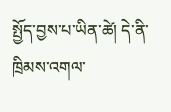སྤྱོད་བྱས་པ་ཡིན་ཚེ། དེ་ནི་ཁྲིམས་འགལ་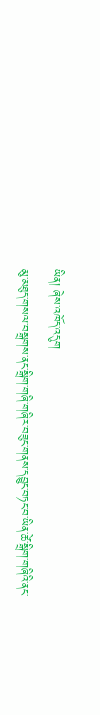ཡིན། ཞེས་འཁོད་འདུག
མུ་མཐུད་གསལ་བསྒྲགས་ནང་སྒྲིག་གཞི་གཞིར་བཟུང་གནས་དབྱུང་བཏང་བ་ཡིན་ཚེ་སྒྲིག་གཞིའི་ནང་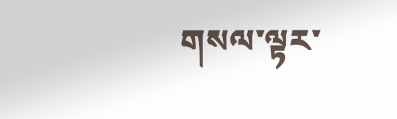གསལ་ལྟར་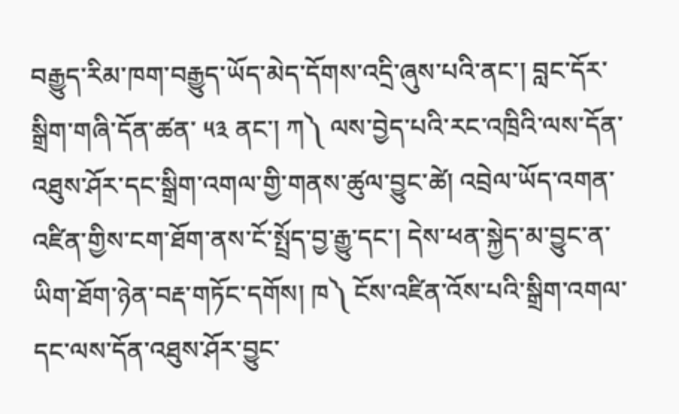བརྒྱུད་རིམ་ཁག་བརྒྱུད་ཡོད་མེད་དོགས་འདྲི་ཞུས་པའི་ནང་། བླང་དོར་སྒྲིག་གཞི་དོན་ཚན་ ༥༣ ནང་། ཀ༽ ལས་བྱེད་པའི་རང་འཁྲིའི་ལས་དོན་འཐུས་ཤོར་དང་སྒྲིག་འགལ་གྱི་གནས་ཚུལ་བྱུང་ཚེ། འབྲེལ་ཡོད་འགན་འཛིན་གྱིས་ངག་ཐོག་ནས་ངོ་སྤྲོད་བྱ་རྒྱུ་དང་། དེས་ཕན་སྐྱེད་མ་བྱུང་ན་ཡིག་ཐོག་ཉེན་བརྡ་གཏོང་དགོས། ཁ༽ ངོས་འཛིན་འོས་པའི་སྒྲིག་འགལ་དང་ལས་དོན་འཐུས་ཤོར་བྱུང་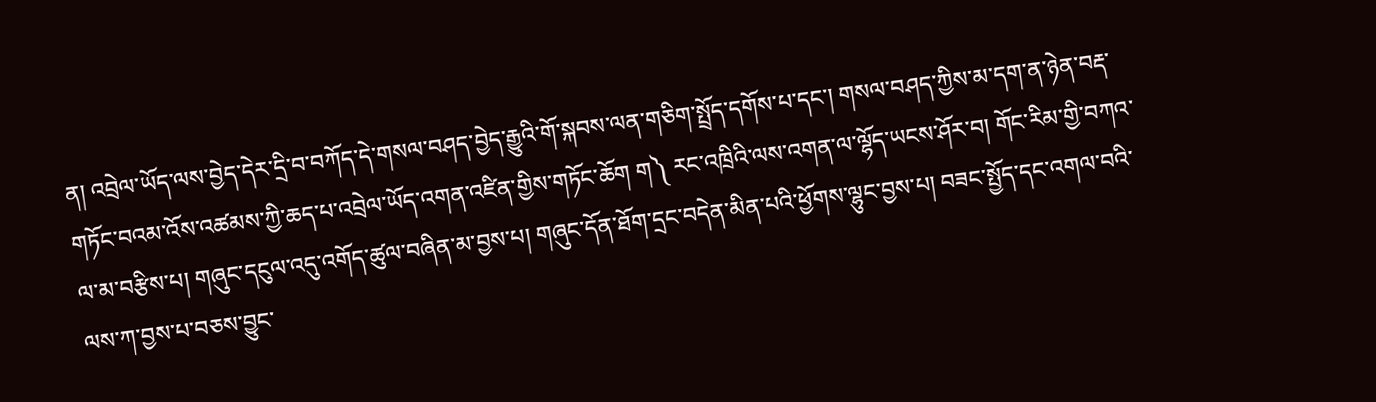ན། འབྲེལ་ཡོད་ལས་བྱེད་དེར་དྲི་བ་བཀོད་དེ་གསལ་བཤད་བྱེད་རྒྱུའི་གོ་སྐབས་ལན་གཅིག་སྤྲོད་དགོས་པ་དང་། གསལ་བཤད་ཀྱིས་མ་དག་ན་ཉེན་བརྡ་གཏོང་བའམ་འོས་འཚམས་ཀྱི་ཆད་པ་འབྲེལ་ཡོད་འགན་འཛིན་གྱིས་གཏོང་ཆོག ག༽ རང་འཁྲིའི་ལས་འགན་ལ་ལྷོད་ཡངས་ཤོར་བ། གོང་རིམ་གྱི་བཀའ་ལ་མ་བརྩིས་པ། གཞུང་དངུལ་འདུ་འགོད་ཚུལ་བཞིན་མ་བྱས་པ། གཞུང་དོན་ཐོག་དྲང་བདེན་མིན་པའི་ཕྱོགས་ལྷུང་བྱས་པ། བཟང་སྤྱོད་དང་འགལ་བའི་ལས་ཀ་བྱས་པ་བཅས་བྱུང་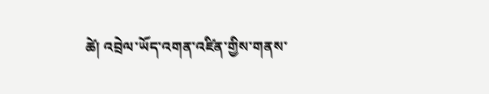ཚེ། འབྲེལ་ཡོད་འགན་འཛིན་གྱིས་གནས་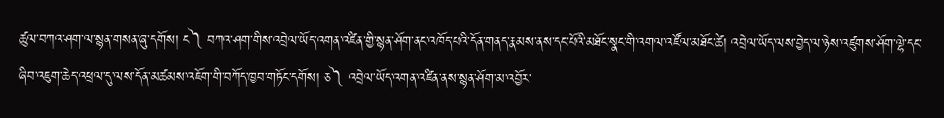ཚུལ་བཀའ་ཤག་ལ་སྙན་གསན་ཞུ་དགོས། ང༽ བཀའ་ཤག་གིས་འབྲེལ་ཡོད་འགན་འཛིན་གྱི་སྙན་ཤོག་ནང་འཁོད་པའི་དོན་གནད་རྣམས་ནས་དང་པོའི་མཐོང་སྣང་གི་འགལ་འཛོལ་མཐོང་ཚེ། འབྲེལ་ཡོད་ལས་བྱེད་ལ་ཉེས་འཛུགས་ཤོག་ལྷེ་དང་ཞིབ་འཇུག་ཆེད་འཕྲལ་དུ་ལས་དོན་མཚམས་འཇོག་གི་བཀོད་ཁྱབ་གཏོང་དགོས། ཅ༽ འབྲེལ་ཡོད་འགན་འཛིན་ནས་སྙན་ཤོག་མ་འབྱོར་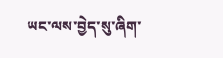ཡང་ལས་བྱེད་སུ་ཞིག་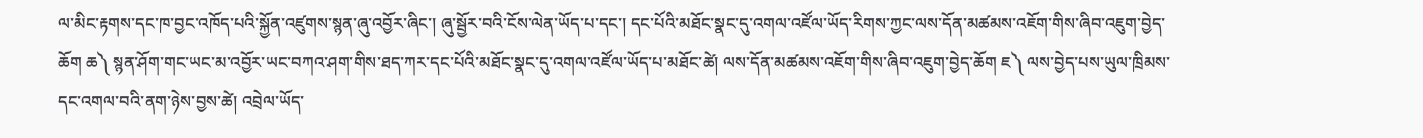ལ་མིང་རྟགས་དང་ཁ་བྱང་འཁོད་པའི་སྐྱོན་འཛུགས་སྙན་ཞུ་འབྱོར་ཞིང་། ཞུ་སྦྱོར་བའི་ངོས་ལེན་ཡོད་པ་དང་། དང་པོའི་མཐོང་སྣང་དུ་འགལ་འཛོལ་ཡོད་རིགས་ཀྱང་ལས་དོན་མཚམས་འཇོག་གིས་ཞིབ་འཇུག་བྱེད་ཆོག ཆ༽ སྙན་ཤོག་གང་ཡང་མ་འབྱོར་ཡང་བཀའ་ཤག་གིས་ཐད་ཀར་དང་པོའི་མཐོང་སྣང་དུ་འགལ་འཛོལ་ཡོད་པ་མཐོང་ཚེ། ལས་དོན་མཚམས་འཇོག་གིས་ཞིབ་འཇུག་བྱེད་ཆོག ཇ༽ ལས་བྱེད་པས་ཡུལ་ཁྲིམས་དང་འགལ་བའི་ནག་ཉེས་བྱས་ཚེ། འབྲེལ་ཡོད་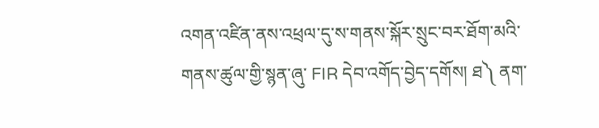འགན་འཛིན་ནས་འཕྲལ་དུ་ས་གནས་སྐོར་སྲུང་བར་ཐོག་མའི་གནས་ཚུལ་གྱི་སྙན་ཞུ་ FIR དེབ་འགོད་བྱེད་དགོས། ཐ༽ ནག་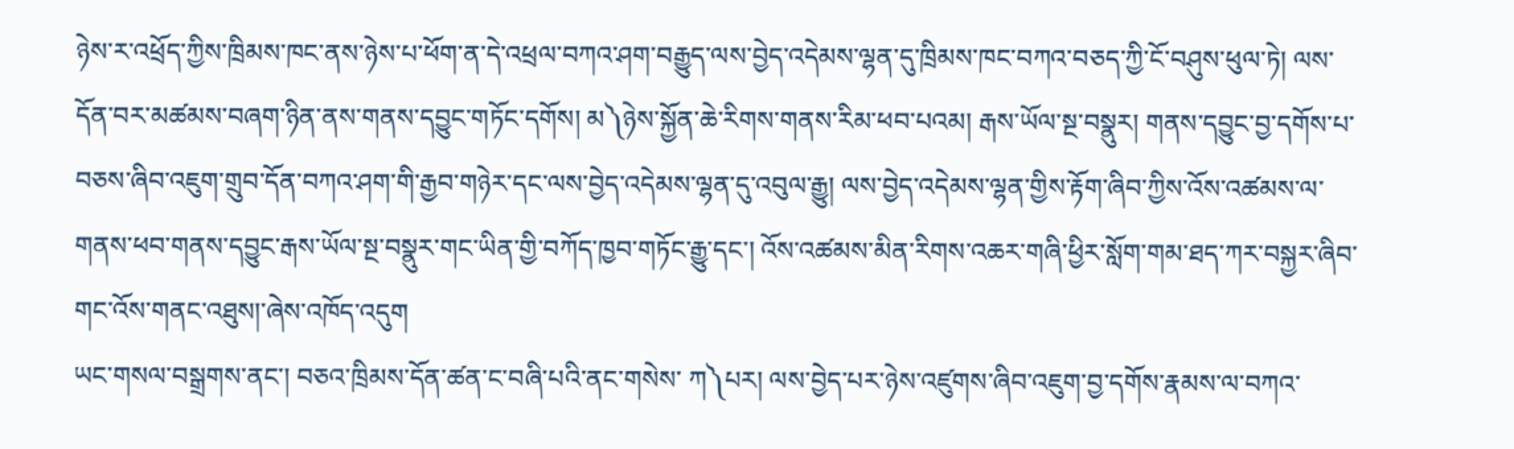ཉེས་ར་འཕྲོད་ཀྱིས་ཁྲིམས་ཁང་ནས་ཉེས་པ་ཕོག་ན་དེ་འཕྲལ་བཀའ་ཤག་བརྒྱུད་ལས་བྱེད་འདེམས་ལྷན་དུ་ཁྲིམས་ཁང་བཀའ་བཅད་ཀྱི་ངོ་བཤུས་ཕུལ་ཏེ། ལས་དོན་བར་མཚམས་བཞག་ཉིན་ནས་གནས་དབྱུང་གཏོང་དགོས། མ༽ཉེས་སྐྱོན་ཆེ་རིགས་གནས་རིམ་ཕབ་པའམ། རྒས་ཡོལ་སྔ་བསྣུར། གནས་དབྱུང་བྱ་དགོས་པ་བཅས་ཞིབ་འཇུག་གྲུབ་དོན་བཀའ་ཤག་གི་རྒྱབ་གཉེར་དང་ལས་བྱེད་འདེམས་ལྷན་དུ་འབུལ་རྒྱུ། ལས་བྱེད་འདེམས་ལྷན་གྱིས་རྟོག་ཞིབ་ཀྱིས་འོས་འཚམས་ལ་གནས་ཕབ་གནས་དབྱུང་རྒས་ཡོལ་སྔ་བསྣུར་གང་ཡིན་གྱི་བཀོད་ཁྱབ་གཏོང་རྒྱུ་དང་། འོས་འཚམས་མིན་རིགས་འཆར་གཞི་ཕྱིར་སློག་གམ་ཐད་ཀར་བསྐྱར་ཞིབ་གང་འོས་གནང་འཐུས།་ཞེས་འཁོད་འདུག
ཡང་གསལ་བསྒྲགས་ནང་། བཅའ་ཁྲིམས་དོན་ཚན་ང་བཞི་པའི་ནང་གསེས་ ཀ༽པར། ལས་བྱེད་པར་ཉེས་འཛུགས་ཞིབ་འཇུག་བྱ་དགོས་རྣམས་ལ་བཀའ་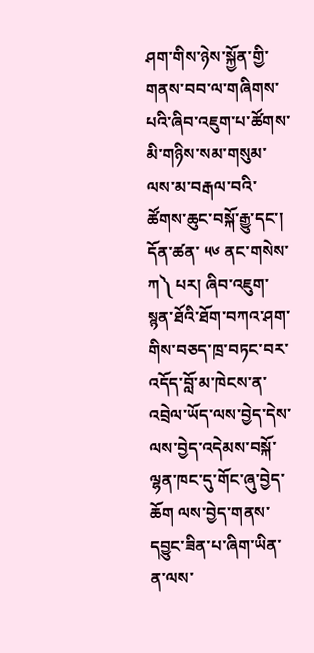ཤག་གིས་ཉེས་སྐྱོན་གྱི་གནས་བབ་ལ་གཞིགས་པའི་ཞིབ་འཇུག་པ་ཚོགས་མི་གཉིས་སམ་གསུམ་ལས་མ་བརྒལ་བའི་ཚོགས་ཆུང་བསྐོ་རྒྱུ་དང་། དོན་ཚན་ ༥༦ ནང་གསེས་ ཀ༽ པར། ཞིབ་འཇུག་སྙན་ཐོའི་ཐོག་བཀའ་ཤག་གིས་བཅད་ཁྲ་བཏང་བར་འདོད་བློ་མ་ཁེངས་ན་འབྲེལ་ཡོད་ལས་བྱེད་དེས་ལས་བྱེད་འདེམས་བསྐོ་ལྷན་ཁང་དུ་གོང་ཞུ་བྱེད་ཆོག ལས་བྱེད་གནས་དབྱུང་ཟིན་པ་ཞིག་ཡིན་ན་ལས་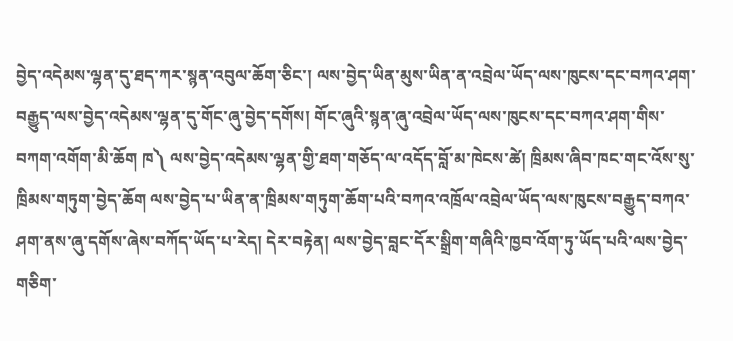བྱེད་འདེམས་ལྷན་དུ་ཐད་ཀར་སྙན་འབུལ་ཆོག་ཅིང་། ལས་བྱེད་ཡིན་མུས་ཡིན་ན་འབྲེལ་ཡོད་ལས་ཁུངས་དང་བཀའ་ཤག་བརྒྱུད་ལས་བྱེད་འདེམས་ལྷན་དུ་གོང་ཞུ་བྱེད་དགོས། གོང་ཞུའི་སྙན་ཞུ་འབྲེལ་ཡོད་ལས་ཁུངས་དང་བཀའ་ཤག་གིས་བཀག་འགོག་མི་ཆོག ཁ༽ ལས་བྱེད་འདེམས་ལྷན་གྱི་ཐག་གཅོད་ལ་འདོད་བློ་མ་ཁེངས་ཚེ། ཁྲིམས་ཞིབ་ཁང་གང་འོས་སུ་ཁྲིམས་གཏུག་བྱེད་ཆོག ལས་བྱེད་པ་ཡིན་ན་ཁྲིམས་གཏུག་ཆོག་པའི་བཀའ་འཁྲོལ་འབྲེལ་ཡོད་ལས་ཁུངས་བརྒྱུད་བཀའ་ཤག་ནས་ཞུ་དགོས་ཞེས་བཀོད་ཡོད་པ་རེད། དེར་བརྟེན། ལས་བྱེད་བླང་དོར་སྒྲིག་གཞིའི་ཁྱབ་འོག་ཏུ་ཡོད་པའི་ལས་བྱེད་གཅིག་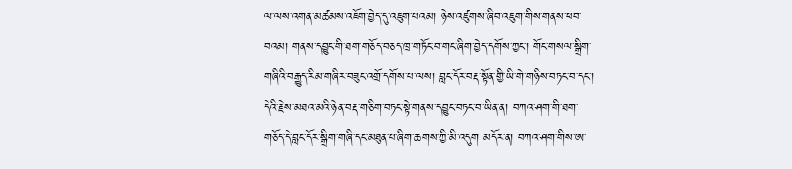ལ་ལས་འགན་མཚམས་འཇོག་བྱེད་དུ་འཇུག་པའམ། ཉེས་འཛུགས་ཞིབ་འཇུག་གིས་གནས་ཕབ་བའམ། གནས་དབྱུང་གི་ཐག་གཅོད་བཅད་ཁྲ་གཏོང་བ་གང་ཞིག་བྱེད་དགོས་ཀྱང་། གོང་གསལ་སྒྲིག་གཞིའི་བརྒྱུད་རིམ་གཞིར་བཟུང་འགྲོ་དགོས་པ་ལས། བླང་དོར་བརྡ་སྟོན་གྱི་ཡི་གེ་གཉིས་བཏང་བ་དང་། དེའི་རྗེས་མཐའ་མའི་ཉེན་བརྡ་གཅིག་བཏང་སྟེ་གནས་དབྱུང་བཏང་བ་ཡིན་ན། བཀའ་ཤག་གི་ཐག་གཅོད་དེ་བླང་དོར་སྒྲིག་གཞི་དང་མཐུན་པ་ཞིག་ཆགས་ཀྱི་མི་འདུག མདོར་ན། བཀའ་ཤག་གིས་ཨ་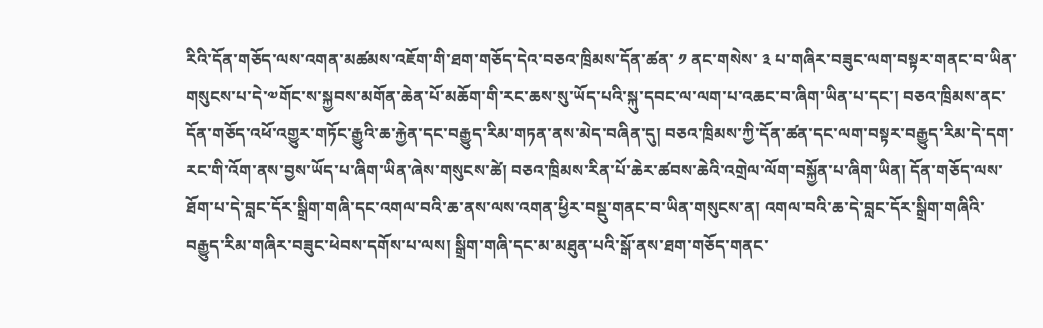རིའི་དོན་གཅོད་ལས་འགན་མཚམས་འཇོག་གི་ཐག་གཅོད་དེའ་བཅའ་ཁྲིམས་དོན་ཚན་ ༡ ནང་གསེས་ ༣ པ་གཞིར་བཟུང་ལག་བསྟར་གནང་བ་ཡིན་གསུངས་པ་དེ་༧གོང་ས་སྐྱབས་མགོན་ཆེན་པོ་མཆོག་གི་རང་ཆས་སུ་ཡོད་པའི་སྐུ་དབང་ལ་ལག་པ་འཆང་བ་ཞིག་ཡིན་པ་དང་། བཅའ་ཁྲིམས་ནང་དོན་གཅོད་འཕོ་འགྱུར་གཏོང་རྒྱུའི་ཆ་རྐྱེན་དང་བརྒྱུད་རིམ་གཏན་ནས་མེད་བཞིན་དུ། བཅའ་ཁྲིམས་ཀྱི་དོན་ཚན་དང་ལག་བསྟར་བརྒྱུད་རིམ་དེ་དག་རང་གི་འོག་ནས་བྱས་ཡོད་པ་ཞིག་ཡིན་ཞེས་གསུངས་ཚེ། བཅའ་ཁྲིམས་རིན་པོ་ཆེར་ཚབས་ཆེའི་འགྲེལ་ལོག་བསྐྱོན་པ་ཞིག་ཡིན། དོན་གཅོད་ལས་ཐོག་པ་དེ་བླང་དོར་སྒྲིག་གཞི་དང་འགལ་བའི་ཆ་ནས་ལས་འགན་ཕྱིར་བསྡུ་གནང་བ་ཡིན་གསུངས་ན། འགལ་བའི་ཆ་དེ་བླང་དོར་སྒྲིག་གཞིའི་བརྒྱུད་རིམ་གཞིར་བཟུང་ཕེབས་དགོས་པ་ལས། སྒྲིག་གཞི་དང་མ་མཐུན་པའི་སྒོ་ནས་ཐག་གཅོད་གནང་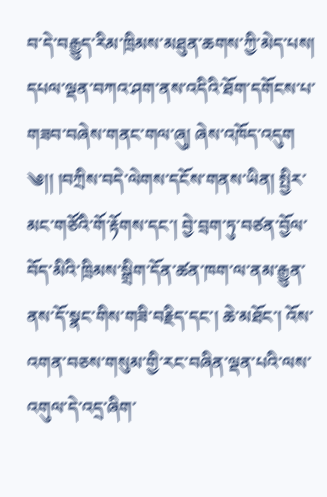བ་དེ་བརྒྱུད་རིམ་ཁྲིམས་མཐུན་ཆགས་ཀྱི་མེད་པས། དཔལ་ལྡན་བཀའ་ཤག་ནས་འདིའི་ཐོག་དགོངས་པ་གཟབ་བཞེས་གནང་གལ་ཞུ། ཞེས་འཁོད་འདུག
༄།། །བཀྲིས་བདེ་ལེགས་དངོས་གནས་ཡིན། སྤྱིར་མང་གཙོའི་གོ་རྟོགས་དང་། བྱེ་བྲག་ཏུ་བཙན་བྱོལ་བོད་མིའི་ཁྲིམས་སྒྲིག་དོན་ཚན་ཁག་ལ་ནམ་རྒྱུན་ནས་དོ་སྣང་གིས་གཟི་བརྗིད་དང་། ཆེ་མཐོང་། འོས་འགན་བཅས་གསུམ་གྱི་རང་བཞིན་ལྡན་པའི་ལས་འགུལ་དེ་འདྲ་ཞིག་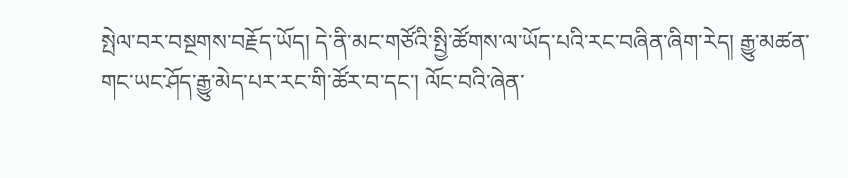སྤེལ་བར་བསྔགས་བརྗོད་ཡོད། དེ་ནི་མང་གཙོའི་སྤྱི་ཚོགས་ལ་ཡོད་པའི་རང་བཞིན་ཞིག་རེད། རྒྱུ་མཚན་གང་ཡང་ཤོད་རྒྱུ་མེད་པར་རང་གི་ཚོར་བ་དང་། ལོང་བའི་ཞེན་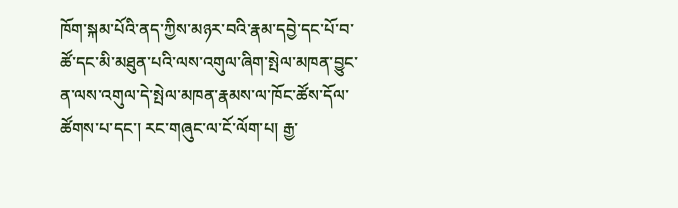ཁོག་སྐམ་པོའི་ནད་ཀྱིས་མཉར་བའི་རྣམ་དབྱེ་དང་པོ་བ་ཚོ་དང་མི་མཐུན་པའི་ལས་འགུལ་ཞིག་སྤེལ་མཁན་བྱུང་ན་ལས་འགུལ་དེ་སྤེལ་མཁན་རྣམས་ལ་ཁོང་ཚོས་དོལ་ཚོགས་པ་དང་། རང་གཞུང་ལ་ངོ་ལོག་པ། རྒྱ་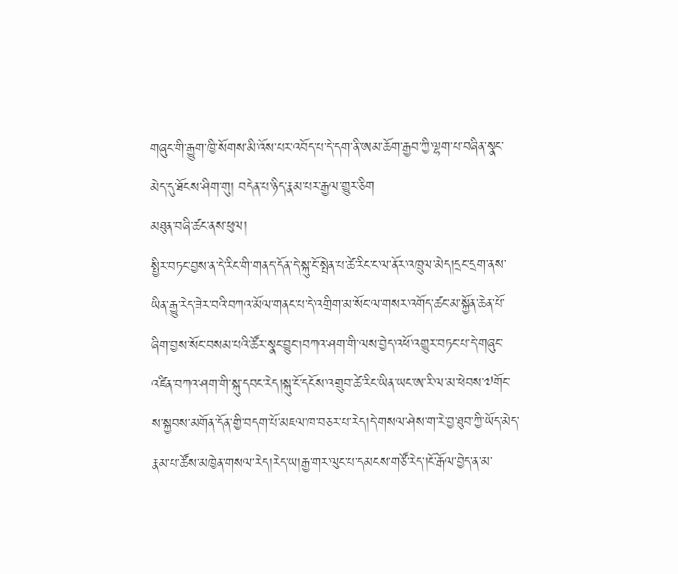གཞུང་གི་རྒྱུག་ཁྱི་སོགས་མི་འོས་པར་འབོད་པ་དེ་དག་ནི་ཨམ་ཆོག་རྒྱབ་ཀྱི་ལྷག་པ་བཞིན་སྣང་མེད་དུ་ཐོངས་ཤིག་གུ། བདེན་པ་ཉིད་རྣམ་པར་རྒྱལ་གྱུར་ཅིག
མཐུན་བཞི་ཚང་ནས་ཕུལ།
སྤྱིར་བཏང་བྱས་ན་དེ་རིང་གི་གནད་དོན་དེ་སྐུ་ངོ་སྤེན་པ་ཚེ་རིང་ང་ལ་ནོར་འཁྲུལ་མེད།དྲང་དྲག་ནས་ཡིན་རྒྱུ་རེད་ཟེར་བའི་བཀའ་མོལ་གནང་པ་དེ་འགྲིག་མ་སོང་ལ་གསར་འགོད་ཚང་མ་སྐྱོན་ཆེན་པོ་ཞིག་བྱས་སོང་བསམ་པའི་ཚོར་སྣང་བྱུང།བཀའ་ཤག་གི་ལས་བྱེད་འཕོ་འགྱུར་བཏང་པ་དེ་གཞུང་འཛིན་བཀའ་ཤག་གི་སྐུ་དབང་རེད།སྐུ་ངོ་དངོས་འགྲུབ་ཚེ་རིང་ཡིན་ཡང་ཨ་རི་ལ་མ་ཕེབས་༧གོང་ས་སྐྱབས་མགོན་དོན་གྱི་བདག་པོ་མཇལ་ཁ་བཅར་པ་རེད།དེ་གསལ་ཤེས་ག་རེ་བྱ་ཐུབ་ཀྱི་ཡོད་མེད་རྣམ་པ་ཚོས་མཁྱེན་གསལ་རེད།རེད་ཡ།རྒྱ་གར་ལུང་པ་དམངས་གཙོ་རེད་།ངོ་རྒོལ་བྱེད་ན་མ་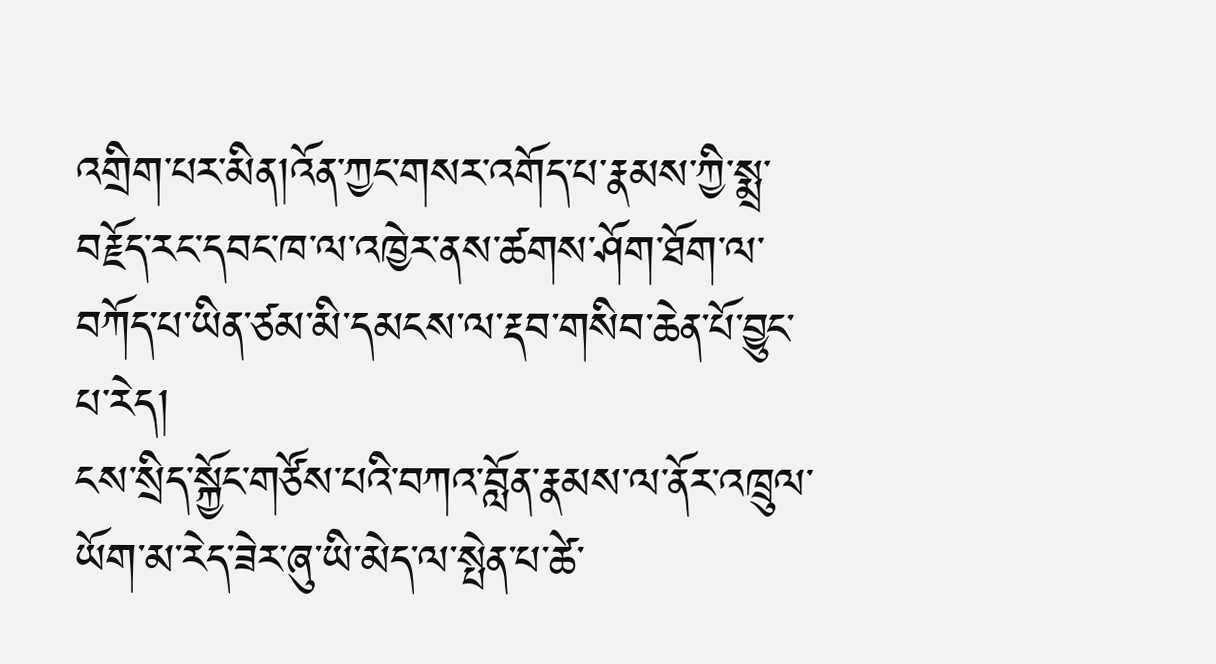འགྲིག་པར་མིན།འོན་ཀྱང་གསར་འགོད་པ་རྣམས་ཀྱི་སྨྲ་བརྗོད་རང་དབང་ཁ་ལ་འཁྱེར་ནས་ཚགས་ཤོག་ཐོག་ལ་བཀོད་པ་ཡིན་ཙམ་མི་དམངས་ལ་རྡབ་གསིབ་ཆེན་པོ་བྱུང་པ་རེད།
ངས་སྲིད་སྐྱོང་གཙོས་པའི་བཀའ་བློན་རྣམས་ལ་ནོར་འཁྲུལ་ཡོག་མ་རེད་ཟེར་ཞུ་ཡི་མེད་ལ་སྤེན་པ་ཚེ་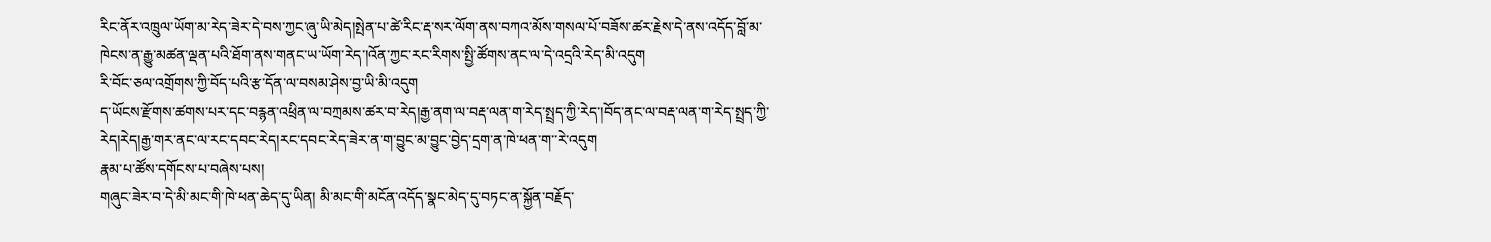རིང་ནོར་འཁྲུལ་ཡོག་མ་རེད་ཟེར་དེ་བས་ཀྱང་ཞུ་ཡི་མེད།སྤེན་པ་ཚེ་རིང་རྡ་སར་ལོག་ནས་བཀའ་མོས་གསལ་པོ་བཟོས་ཚར་རྗེས་དེ་ནས་འདོད་བློ་མ་ཁེངས་ན་རྒྱུ་མཚན་ལྡན་པའི་ཐོག་ནས་གནང་ཡ་ཡོག་རེད་།འོན་ཀྱང་རང་རིགས་སྤྱི་ཚོགས་ནང་ལ་དེ་འདྲའི་རེད་མི་འདུག
རི་བོང་ཅལ་འགྲོགས་ཀྱི་བོད་པའི་རྩ་དོན་ལ་བསམ་ཤེས་བྱ་ཡི་མི་འདུག
ད་ཡོངས་རྫོགས་ཚགས་པར་དང་བརྙན་འཕྲིན་ལ་བཀྲམས་ཚར་བ་རེད།རྒྱ་ནག་ལ་བརྡ་ལན་ག་རེད་སྤྲད་ཀྱི་རེད་།བོད་ནང་ལ་བརྡ་ལན་ག་རེད་སྤྲད་ཀྱི་རེད།རེད།རྒྱ་གར་ནང་ལ་རང་དབང་རེད།རང་དབང་རེད་ཟེར་ན་ག་བྱུང་མ་བྱུང་བྱེད་དྲག་ན་ཁེ་ཕན་ག་་རེ་འདུག
རྣམ་པ་ཚོས་དགོངས་པ་བཞེས་པས།
གཞུང་ཟེར་བ་དེ་མི་མང་གི་ཁེ་ཕན་ཆེད་དུ་ཡིན། མི་མང་གི་མངོན་འདོད་སྣང་མེད་དུ་བཏང་ན་སྐྱོན་བརྗོད་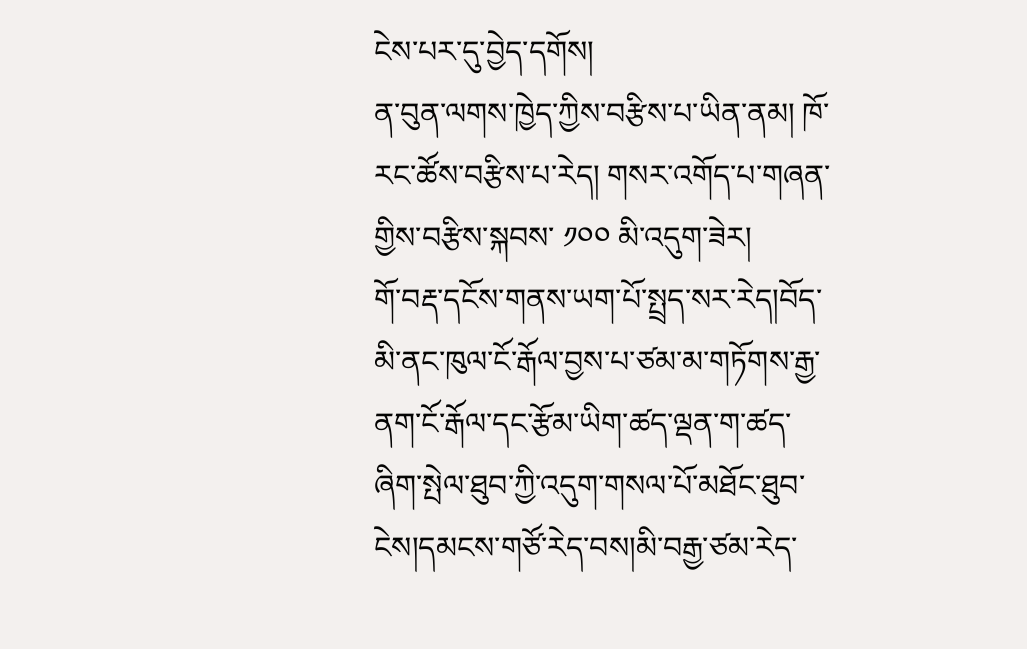ངེས་པར་དུ་བྱེད་དགོས།
ན་བུན་ལགས་ཁྱེད་ཀྱིས་བརྩིས་པ་ཡིན་ནམ། ཁོ་རང་ཚོས་བརྩིས་པ་རེད། གསར་འགོད་པ་གཞན་གྱིས་བརྩིས་སྐབས་ ༡༠༠ མི་འདུག་ཟེར།
གོ་བརྡ་དངོས་གནས་ཡག་པོ་སྤྲད་སར་རེད།བོད་མི་ནང་ཁུལ་ངོ་རྒོལ་བྱས་པ་ཙམ་མ་གཏོགས་རྒྱ་ནག་ངོ་རྒོལ་དང་རྩོམ་ཡིག་ཚད་ལྡན་ག་ཚད་ཞིག་སྤེལ་ཐུབ་ཀྱི་འདུག་གསལ་པོ་མཐོང་ཐུབ་ངེས།དམངས་གཙོ་རེད་བས།མི་བརྒྱ་ཙམ་རེད་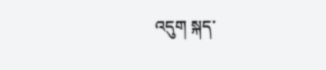འདུག སྐད་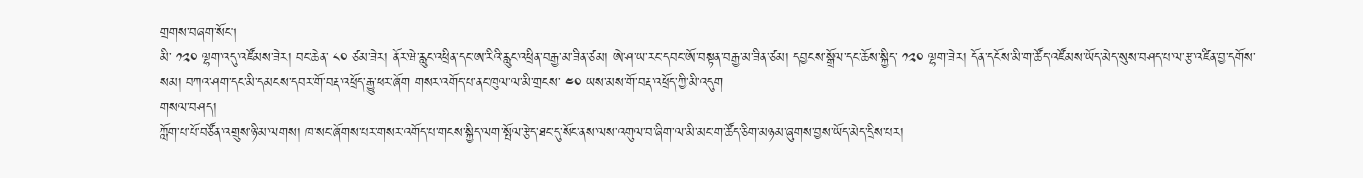གྲགས་བཞག་སོང།
མི་ ༡༢༠ ལྷག་འདུ་འཛོམས་ཟེར། བང་ཆེན་ ༨༠ ཙམ་ཟེར། ནོར་ཝེ་རླུང་འཕྲིན་དང་ཨ་རིའི་རླུང་འཕྲིན་བརྒྱ་མ་ཟིན་ཙམ། ཨེ་ཤ་ཡ་རང་དབང་ཨོ་བསྟན་བརྒྱ་མ་ཟིན་ཙམ། དབྱངས་སྒྲོལ་དང་ཆོས་སྐྱིད་ ༡༢༠ ལྷག་ཟེར། དོན་དངོས་མི་ག་ཚོད་འཛོམས་ཡོད་མེད་སུས་བཤད་པ་ལ་རྩ་འཛིན་བྱ་དགོས་སམ། བཀའ་ཤག་དང་མི་དམངས་དབར་གོ་བརྡ་འཕྲོད་རྒྱུ་ཕར་ཞོག གསར་འགོད་པ་ནང་ཁུལ་ལ་མི་གྲངས་ ༤༠ ཡས་མས་གོ་བརྡ་འཕྲོད་ཀྱི་མི་འདུག
གསལ་བཤད།
ཀློག་པ་པོ་བཙོན་འགྲུས་ཉི་མ་ལགས། ཁ་སང་ཞོགས་པར་གསར་འགོད་པ་གངས་སྐྱིད་ལག་སྤོལ་རྩེད་ཐང་དུ་སོང་ནས་ལས་འགུལ་བ་ཞིག་ལ་མི་མང་ག་ཚོད་ཅིག་མཉམ་ཞུགས་བྱས་ཡོད་མེད་དྲིས་པར།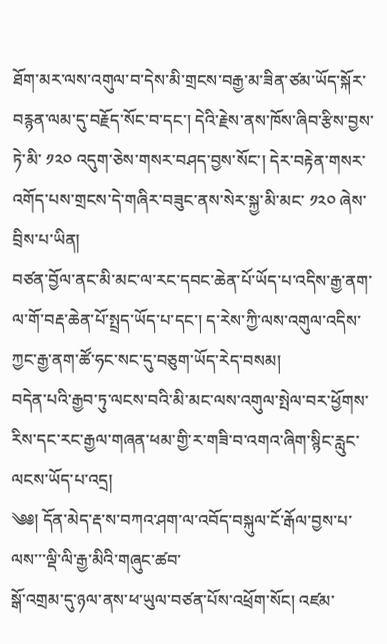ཐོག་མར་ལས་འགུལ་བ་དེས་མི་གྲངས་བརྒྱ་མ་ཟིན་ཙམ་ཡོད་སྐོར་བརྙན་ལམ་དུ་བརྗོད་སོང་བ་དང་། དེའི་རྗེས་ནས་ཁོས་ཞིབ་རྩིས་བྱས་ཏེ་མི་ ༡༢༠ འདུག་ཅེས་གསར་བཤད་བྱས་སོང་། དེར་བརྟེན་གསར་འགོད་པས་གྲངས་དེ་གཞིར་བཟུང་ནས་སེར་སྐྱ་མི་མང་ ༡༢༠ ཞེས་བྲིས་པ་ཡིན།
བཙན་བྱོལ་ནང་མི་མང་ལ་རང་དབང་ཆེན་པོ་ཡོད་པ་འདིས་རྒྱ་ནག་ལ་གོ་བརྡ་ཆེན་པོ་སྤྲད་ཡོད་པ་དང་། ད་རེས་ཀྱི་ལས་འགུལ་འདིས་ཀྱང་རྒྱ་ནག་ཚོ་ཧང་སང་དུ་བཅུག་ཡོད་རེད་བསམ།
བདེན་པའི་རྒྱབ་ཏུ་ལངས་བའི་མི་མང་ལས་འགུལ་སྤེལ་བར་ཕྱོགས་རིས་དང་རང་རྒྱལ་གཞན་ཕམ་གྱི་ར་གཟི་བ་འགའ་ཞིག་སྙིང་རླུང་ལངས་ཡོད་པ་འདྲ།
༄༅། དོན་མེད་རྡ་ས་བཀའ་ཤག་ལ་འབོད་བསྐུལ་ངོ་རྒོལ་བྱས་པ་ལས་་་ལྡི་ལི་རྒྱ་མིའི་གཞུང་ཚབ་
སྒོ་འགྲམ་དུ་ཉལ་ནས་ཕ་ཡུལ་བཙན་པོས་འཕྲོག་སོང། འཛམ་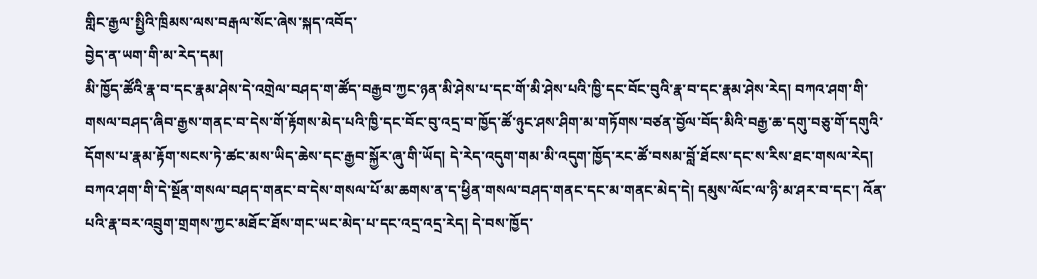གླིང་རྒྱལ་སྤྱིའི་ཁྲིམས་ལས་བརྒལ་སོང་ཞེས་སྐད་འབོད་
བྱེད་ན་ཡག་གི་མ་རེད་དམ།
མི་ཁྱོད་ཚོའི་རྣ་བ་དང་རྣམ་ཤེས་དེ་འགྲེལ་བཤད་ག་ཚོད་བརྒྱབ་ཀྱང་ཉན་མི་ཤེས་པ་དང་གོ་མི་ཤེས་པའི་ཁྱི་དང་བོང་བུའི་རྣ་བ་དང་རྣམ་ཤེས་རེད། བཀའ་ཤག་གི་གསལ་བཤད་ཞིབ་རྒྱས་གནང་བ་དེས་གོ་རྟོགས་མེད་པའི་ཁྱི་དང་བོང་བུ་འདྲ་བ་ཁྱོད་ཚོ་ཉུང་ཤས་ཤིག་མ་གཏོགས་བཙན་བྱོལ་བོད་མིའི་བརྒྱ་ཆ་དགུ་བཅུ་གོ་དགུའི་དོགས་པ་རྣམ་རྟོག་སངས་ཏེ་ཚང་མས་ཡིད་ཆེས་དང་རྒྱབ་སྐྱོར་ཞུ་གི་ཡོད། དེ་རེད་འདུག་གམ་མི་འདུག་ཁྱོད་རང་ཚོ་བསམ་བློ་ཐོངས་དང་ས་རིས་ཐང་གསལ་རེད། བཀའ་ཤག་གི་དེ་སྔོན་གསལ་བཤད་གནང་བ་དེས་གསལ་པོ་མ་ཆགས་ན་ད་ཕྱིན་གསལ་བཤད་གནང་དང་མ་གནང་མེད་དེ། དམུས་ལོང་ལ་ཉི་མ་ཤར་བ་དང་། འོན་པའི་རྣ་བར་འབྲུག་གྲགས་ཀྱང་མཐོང་ཐོས་གང་ཡང་མེད་པ་དང་འདྲ་འདྲ་རེད། དེ་བས་ཁྱོད་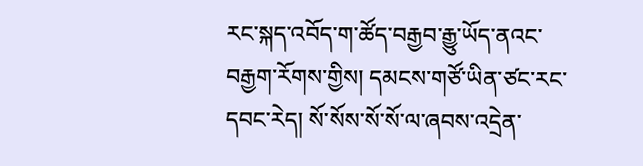རང་སྐད་འབོད་ག་ཚོད་བརྒྱབ་རྒྱུ་ཡོད་ནའང་བརྒྱག་རོགས་གྱིས། དམངས་གཙོ་ཡིན་ཙང་རང་དབང་རེད། སོ་སོས་སོ་སོ་ལ་ཞབས་འདྲེན་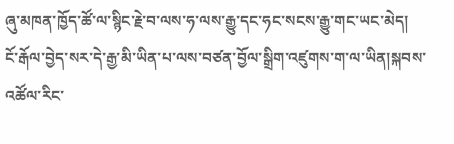ཞུ་མཁན་ཁྱོད་ཚོ་ལ་སྙིང་རྗེ་བ་ལས་ཧ་ལས་རྒྱུ་དང་ཧང་སངས་རྒྱུ་གང་ཡང་མེད།
ངོ་རྒོལ་བྱེད་སར་དེ་རྒྱ་མི་ཡིན་པ་ལས་བཙན་བྱོལ་སྒྲིག་འཛུགས་ག་ལ་ཡིན།སྐབས་འཚོལ་རིང་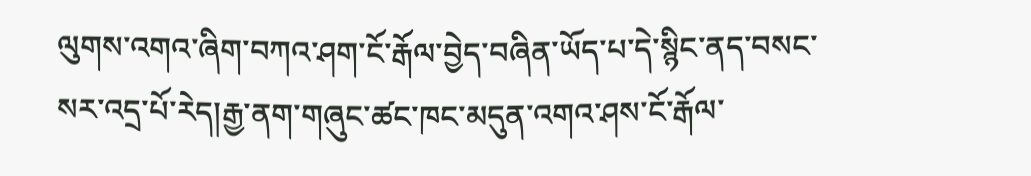ལུགས་འགའ་ཞིག་བཀའ་ཤག་ངོ་རྒོལ་བྱེད་བཞིན་ཡོད་པ་དེ་སྙིང་ནད་བསང་སར་འདྲ་པོ་རེད།རྒྱ་ནག་གཞུང་ཚང་ཁང་མདུན་འགའ་ཤས་ངོ་རྒོལ་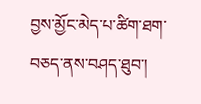བྱས་མྱོང་མེད་པ་ཚིག་ཐག་བཅད་ནས་བཤད་ཐུབ་།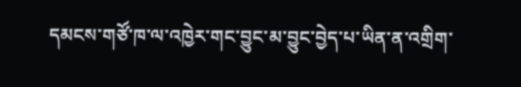དམངས་གཙོ་ཁ་ལ་འཁྱེར་གང་བྱུང་མ་བྱུང་བྱེད་པ་ཡིན་ན་འགྲིག་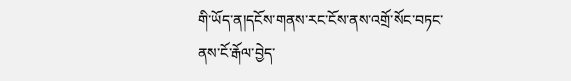གི་ཡོད་ན།དངོས་གནས་རང་ངོས་ནས་འགྲོ་སོང་བཏང་ནས་ངོ་རྒོལ་བྱེད་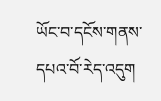ཡོང་བ་དངོས་གནས་དཔའ་བོ་རེད་འདུག